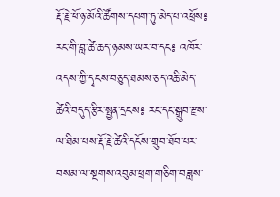རྡོ་རྗེ་ཕོ་ཉ་མོའི་ཚོགས་དཔག་ཏུ་མེད་པ་འཕྲོས༔ རང་གི་བླ་ཚེ་ཆད་ཉམས་ཡར་བ་དང༔ འཁོར་འདས་ཀྱི་དྭངས་བཅུད་ཐམས་ཅད་འཆི་མེད་ཚེའི་བདུད་རྩིར་སྤྱན་དྲངས༔ རང་དང་སྒྲུབ་རྫས་ལ་ཐིམ་པས་རྡོ་རྗེ་ཚེའི་དངོས་གྲུབ་ཐོབ་པར་བསམ་ལ་སྔགས་འབུམ་ཕྲག་གཅིག་བཟླས་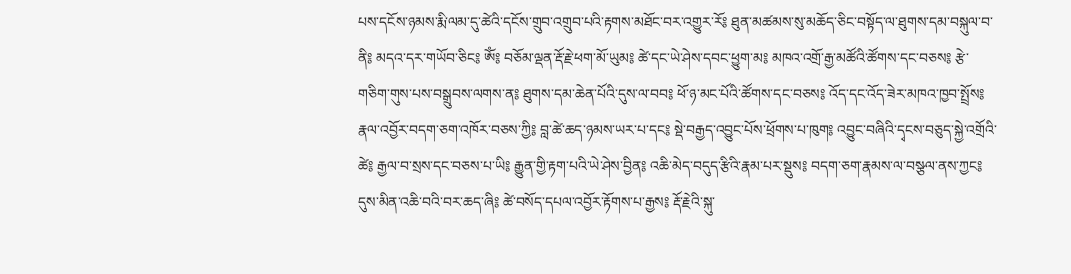པས་དངོས་ཉམས་རྨི་ལམ་དུ་ཚེའི་དངོས་གྲུབ་འགྲུབ་པའི་རྟགས་མཐོང་བར་འགྱུར་རོ༔ ཐུན་མཚམས་སུ་མཆོད་ཅིང་བསྟོད་ལ་ཐུགས་དམ་བསྐུལ་བ་ནི༔ མདའ་དར་གཡོབ་ཅིང༔ ཨོཾ༔ བཅོམ་ལྡན་རྡོ་རྗེ་ཕག་མོ་ཡུམ༔ ཚེ་དང་ཡེ་ཤེས་དབང་ཕྱུག་མ༔ མཁའ་འགྲོ་རྒྱ་མཚོའི་ཚོགས་དང་བཅས༔ རྩེ་གཅིག་གུས་པས་བསྒྲུབས་ལགས་ན༔ ཐུགས་དམ་ཆེན་པོའི་དུས་ལ་བབ༔ ཕོ་ཉ་མང་པོའི་ཚོགས་དང་བཅས༔ འོད་དང་འོད་ཟེར་མཁའ་ཁྱབ་སྤྲོས༔ རྣལ་འབྱོར་བདག་ཅག་འཁོར་བཅས་ཀྱི༔ བླ་ཚེ་ཆད་ཉམས་ཡར་པ་དང༔ སྡེ་བརྒྱད་འབྱུང་པོས་ཕྲོགས་པ་ཁུག༔ འབྱུང་བཞིའི་དྭངས་བཅུད་སྐྱེ་འགྲོའི་ཚེ༔ རྒྱལ་བ་སྲས་དང་བཅས་པ་ཡི༔ རྒྱུན་གྱི་རྟག་པའི་ཡེ་ཤེས་བྱིན༔ འཆི་མེད་བདུད་རྩིའི་རྣམ་པར་སྡུས༔ བདག་ཅག་རྣམས་ལ་བསྩལ་ནས་ཀྱང༔ དུས་མིན་འཆི་བའི་བར་ཆད་ཞི༔ ཚེ་བསོད་དཔལ་འབྱོར་རྟོགས་པ་རྒྱས༔ རྡོ་རྗེའི་སྐུ་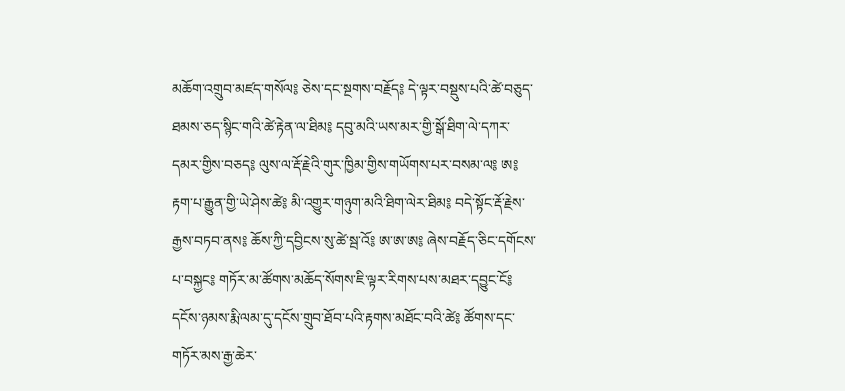མཆོག་འགྲུབ་མཛད་གསོལ༔ ཅེས་དང་སྔགས་བརྗོད༔ དེ་ལྟར་བསྡུས་པའི་ཚེ་བཅུད་ཐམས་ཅད་སྙིང་གའི་ཚེ་རྟེན་ལ་ཐིམ༔ དབུ་མའི་ཡས་མར་གྱི་སྒོ་ཐིག་ལེ་དཀར་དམར་གྱིས་བཅད༔ ལུས་ལ་རྡོ་རྗེའི་གུར་ཁྱིམ་གྱིས་གཡོགས་པར་བསམ་ལ༔ ཨ༔ རྟག་པ་རྒྱུན་གྱི་ཡེ་ཤེས་ཚེ༔ མི་འགྱུར་གཉུག་མའི་ཐིག་ལེར་ཐིམ༔ བདེ་སྟོང་རྡོ་རྗེས་རྒྱས་བཏབ་ནས༔ ཆོས་ཀྱི་དབྱིངས་སུ་ཚེ་སྦ་འོ༔ ཨ་ཨ་ཨ༔ ཞེས་བརྗོད་ཅིང་དགོངས་པ་བསྐྱང༔ གཏོར་མ་ཚོགས་མཆོད་སོགས་ཇི་ལྟར་རིགས་པས་མཐར་དབྱུང་ངོ༔ དངོས་ཉམས་རྨི་ལམ་དུ་དངོས་གྲུབ་ཐོབ་པའི་རྟགས་མཐོང་བའི་ཚེ༔ ཚོགས་དང་གཏོར་མས་རྒྱ་ཆེར་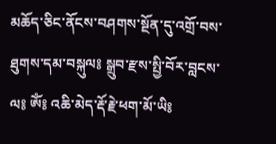མཆོད་ཅིང་ནོངས་བཤགས་སྔོན་དུ་འགྲོ་བས་ཐུགས་དམ་བསྐུལ༔ སྒྲུབ་རྫས་སྤྱི་བོར་བླངས་ལ༔ ཨོཾ༔ འཆི་མེད་རྡོ་རྗེ་ཕག་མོ་ཡི༔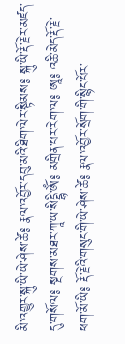མི་འགྱུར་སྐུ་ཡི་ཡེ་ཤེས་ཚེ༔ རྣལ་འབྱོར་དབུ་མའི་ཐིག་ལེར་སྟིམས༔ སྐུ་ཡི་རྡོ་རྗེར་མཛད་དུ་གསོལ༔ སྔགས་མཐར་ཀཱ་ཡ་སིདྡྷི་ཨོཾ༔ མགྲིན་པར་རེག་ལ༔ ཨཱ༔ འཆི་མེད་རྡོ་རྗེ་ཕག་མོ་ཡི༔ རྡོ་རྗེའི་གསུང་གི་ཡེ་ཤེས་ཚེ༔ རྣལ་འབྱོར་སྲོག་གི་སྙིང་པོར་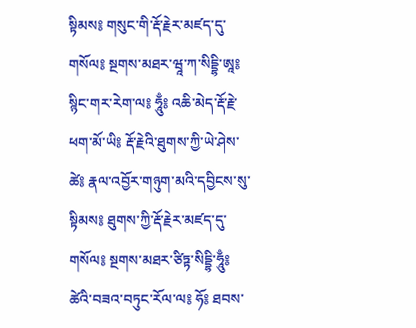སྟིམས༔ གསུང་གི་རྡོ་རྗེར་མཛད་དུ་གསོལ༔ སྔགས་མཐར་ཝཱ་ཀ་སིདྡྷི་ཨཱ༔ སྙིང་གར་རེག་ལ༔ ཧཱུྃ༔ འཆི་མེད་རྡོ་རྗེ་ཕག་མོ་ཡི༔ རྡོ་རྗེའི་ཐུགས་ཀྱི་ཡེ་ཤེས་ཚེ༔ རྣལ་འབྱོར་གཉུག་མའི་དབྱིངས་སུ་སྟིམས༔ ཐུགས་ཀྱི་རྡོ་རྗེར་མཛད་དུ་གསོལ༔ སྔགས་མཐར་ཙིཏྟ་སིདྡྷི་ཧཱུྃ༔ ཚེའི་བཟའ་བཏུང་རོལ་ལ༔ ཧོ༔ ཐབས་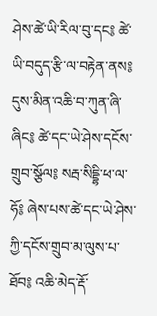ཤེས་ཚེ་ཡི་རིལ་བུ་དང༔ ཚེ་ཡི་བདུད་རྩི་ལ་བརྟེན་ནས༔ དུས་མིན་འཆི་བ་ཀུན་ཞི་ཞིང༔ ཚེ་དང་ཡེ་ཤེས་དངོས་གྲུབ་སྩོལ༔ སརྦ་སིདྡྷི་ཕ་ལ་ཧོ༔ ཞེས་པས་ཚེ་དང་ཡེ་ཤེས་ཀྱི་དངོས་གྲུབ་མ་ལུས་པ་ཐོབ༔ འཆི་མེད་རྡོ་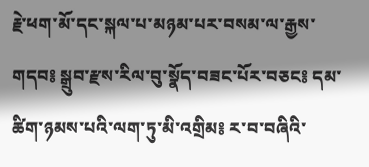རྗེ་ཕག་མོ་དང་སྐལ་པ་མཉམ་པར་བསམ་ལ་རྒྱས་གདབ༔ སྒྲུབ་རྫས་རིལ་བུ་སྣོད་བཟང་པོར་བཅང༔ དམ་ཚིག་ཉམས་པའི་ལག་ཏུ་མི་འགྲིམ༔ ར་བ་བཞིའི་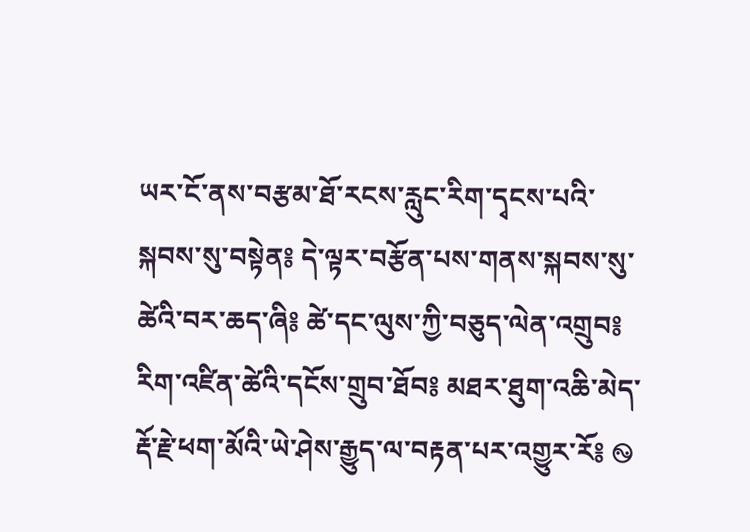ཡར་ངོ་ནས་བརྩམ་ཐོ་རངས་རླུང་རིག་དྭངས་པའི་སྐབས་སུ་བསྟེན༔ དེ་ལྟར་བརྩོན་པས་གནས་སྐབས་སུ་ཚེའི་བར་ཆད་ཞི༔ ཚེ་དང་ལུས་ཀྱི་བཅུད་ལེན་འགྲུབ༔ རིག་འཛིན་ཚེའི་དངོས་གྲུབ་ཐོབ༔ མཐར་ཐུག་འཆི་མེད་རྡོ་རྗེ་ཕག་མོའི་ཡེ་ཤེས་རྒྱུད་ལ་བརྟན་པར་འགྱུར་རོ༔ ࿊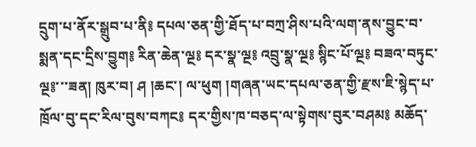དྲུག་པ་ནོར་སྒྲུབ་པ་ནི༔ དཔལ་ཅན་གྱི་ཐོད་པ་བཀྲ་ཤིས་པའི་ལག་ནས་བྱུང་བ་སྨན་དང་དྲིས་བྱུག༔ རིན་ཆེན་ལྔ༔ དར་སྣ་ལྔ༔ འབྲུ་སྣ་ལྔ༔ སྙིང་པོ་ལྔ༔ བཟའ་བཏུང་ལྔ༔་་་ཟན། ཁུར་བ། ཤ །ཆང་། ལ་ཕུག །གཞན་ཡང་དཔལ་ཅན་གྱི་རྫས་ཇི་སྙེད་པ་ཁྲོལ་བུ་དང་རིལ་བུས་བཀང༔ དར་གྱིས་ཁ་བཅད་ལ་སྟེགས་བུར་བཤམ༔ མཆོད་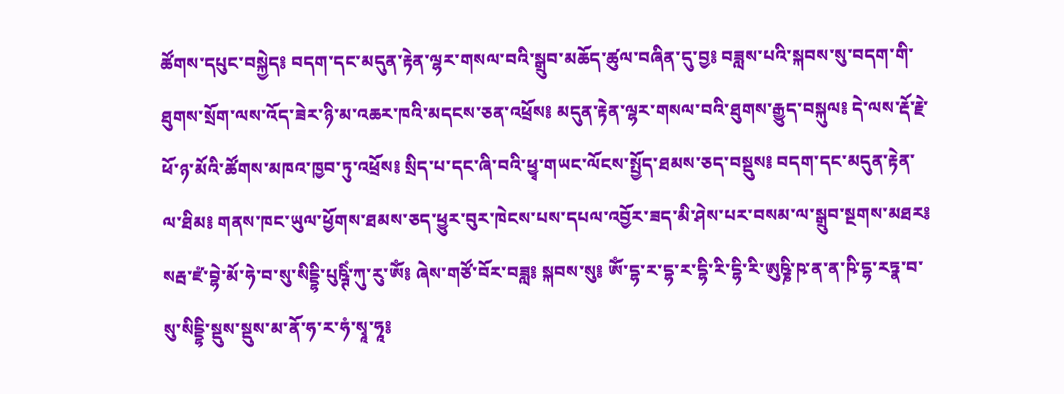ཚོགས་དཔུང་བསྐྱེད༔ བདག་དང་མདུན་རྟེན་ལྷར་གསལ་བའི་སྒྲུབ་མཆོད་ཚུལ་བཞིན་དུ་བྱ༔ བཟླས་པའི་སྐབས་སུ་བདག་གི་ཐུགས་སྲོག་ལས་འོད་ཟེར་ཉི་མ་འཆར་ཁའི་མདངས་ཅན་འཕྲོས༔ མདུན་རྟེན་ལྷར་གསལ་བའི་ཐུགས་རྒྱུད་བསྐུལ༔ དེ་ལས་རྡོ་རྗེ་ཕོ་ཉ་མོའི་ཚོགས་མཁའ་ཁྱབ་ཏུ་འཕྲོས༔ སྲིད་པ་དང་ཞི་བའི་ཕྱྭ་གཡང་ལོངས་སྤྱོད་ཐམས་ཅད་བསྡུས༔ བདག་དང་མདུན་རྟེན་ལ་ཐིམ༔ གནས་ཁང་ཡུལ་ཕྱོགས་ཐམས་ཅད་ཕྱུར་བུར་ཁེངས་པས་དཔལ་འབྱོར་ཟད་མི་ཤེས་པར་བསམ་ལ་སྒྲུབ་སྔགས་མཐར༔ སརྦ་ཛཾ་བྷེ་མོ་ཧེ་བ་སུ་སིདྡྷི་པུཥྚིཾ་ཀུ་རུ་ཨོཾ༔ ཞེས་གཙོ་བོར་བཟླ༔ སྐབས་སུ༔ ཨོཾ་དྷ་ར་དྷ་ར་དྷི་རི་དྷི་རི་ཨུཥྞི་ཥ་ན་ན་ཥི་དྷ་རཏྣ་བ་སུ་སིདྡྷི་སྡུས་སྡུས་མ་ནོ་ཧ་ར་ཧཾ་སྭཱ་ཧཱ༔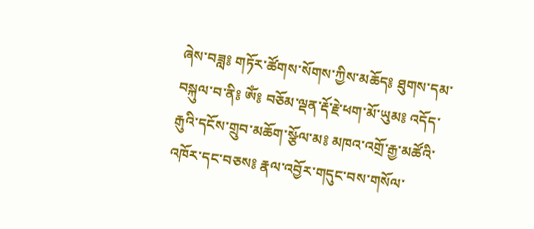ཞེས་བཟླ༔ གཏོར་ཚོགས་སོགས་ཀྱིས་མཆོད༔ ཐུགས་དམ་བསྐུལ་བ་ནི༔ ཨོཾ༔ བཅོམ་ལྡན་རྡོ་རྗེ་ཕག་མོ་ཡུམ༔ འདོད་རྒུའི་དངོས་གྲུབ་མཆོག་སྩོལ་མ༔ མཁའ་འགྲོ་རྒྱ་མཚོའི་འཁོར་དང་བཅས༔ རྣལ་འབྱོར་གདུང་བས་གསོལ་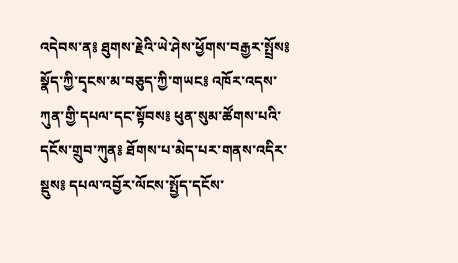འདེབས་ན༔ ཐུགས་རྗེའི་ཡེ་ཤེས་ཕྱོགས་བརྒྱར་སྤྲོས༔ སྣོད་ཀྱི་དྭངས་མ་བཅུད་ཀྱི་གཡང༔ འཁོར་འདས་ཀུན་གྱི་དཔལ་དང་སྟོབས༔ ཕུན་སུམ་ཚོགས་པའི་དངོས་གྲུབ་ཀུན༔ ཐོགས་པ་མེད་པར་གནས་འདིར་སྡུས༔ དཔལ་འབྱོར་ལོངས་སྤྱོད་དངོས་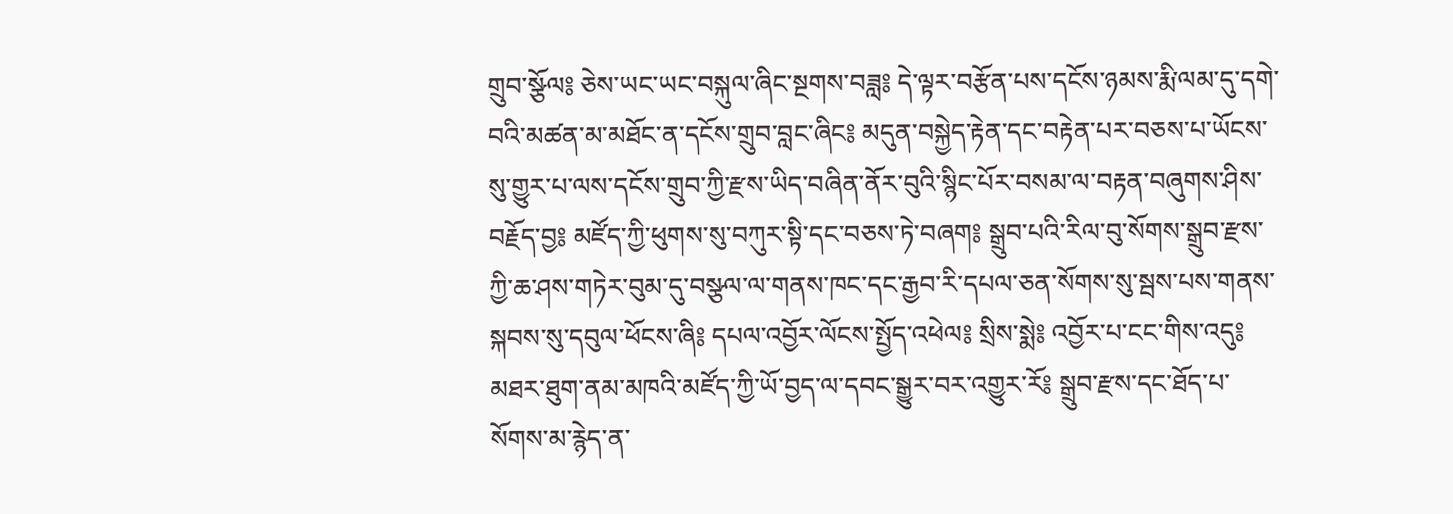གྲུབ་སྩོལ༔ ཅེས་ཡང་ཡང་བསྐུལ་ཞིང་སྔགས་བཟླ༔ དེ་ལྟར་བརྩོན་པས་དངོས་ཉམས་རྨི་ལམ་དུ་དགེ་བའི་མཚན་མ་མཐོང་ན་དངོས་གྲུབ་བླང་ཞིང༔ མདུན་བསྐྱེད་རྟེན་དང་བརྟེན་པར་བཅས་པ་ཡོངས་སུ་གྱུར་པ་ལས་དངོས་གྲུབ་ཀྱི་རྫས་ཡིད་བཞིན་ནོར་བུའི་སྙིང་པོར་བསམ་ལ་བརྟན་བཞུགས་ཤིས་བརྗོད་བྱ༔ མཛོད་ཀྱི་ཕུགས་སུ་བཀུར་སྟི་དང་བཅས་ཏེ་བཞག༔ སྒྲུབ་པའི་རིལ་བུ་སོགས་སྒྲུབ་རྫས་ཀྱི་ཆ་ཤས་གཏེར་བུམ་དུ་བསྩལ་ལ་གནས་ཁང་དང་རྒྱབ་རི་དཔལ་ཅན་སོགས་སུ་སྦས་པས་གནས་སྐབས་སུ་དབུལ་ཕོངས་ཞི༔ དཔལ་འབྱོར་ལོངས་སྤྱོད་འཕེལ༔ སྲིས་སྨེ༔ འབྱོར་པ་ངང་གིས་འདུ༔ མཐར་ཐུག་ནམ་མཁའི་མཛོད་ཀྱི་ཡོ་བྱད་ལ་དབང་སྒྱུར་བར་འགྱུར་རོ༔ སྒྲུབ་རྫས་དང་ཐོད་པ་སོགས་མ་རྙེད་ན་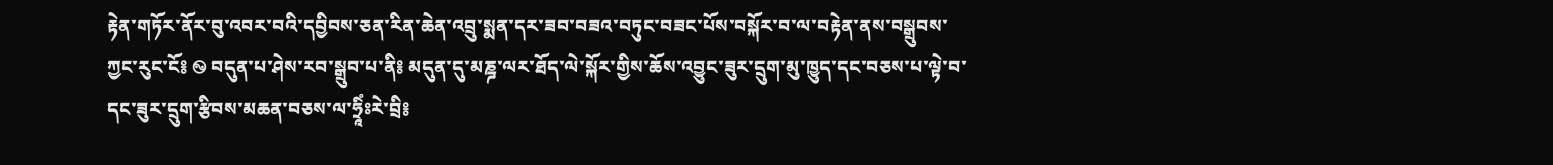རྟེན་གཏོར་ནོར་བུ་འབར་བའི་དབྱིབས་ཅན་རིན་ཆེན་འབྲུ་སྨན་དར་ཟབ་བཟའ་བཏུང་བཟང་པོས་བསྐོར་བ་ལ་བརྟེན་ནས་བསྒྲུབས་ཀྱང་རུང་ངོ༔ ࿊ བདུན་པ་ཤེས་རབ་སྒྲུབ་པ་ནི༔ མདུན་དུ་མཎྜ་ལར་ཐོད་ལེ་སྐོར་གྱིས་ཆོས་འབྱུང་ཟུར་དྲུག་མུ་ཁྱུད་དང་བཅས་པ་ལྟེ་བ་དང་ཟུར་དྲུག་རྩིབས་མཆན་བཅས་ལ་ཧྲཱིཾཿརེ་བྲི༔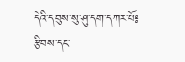དེའི་དབུས་སུ་ཤུ་དག་དཀར་པོ༔ རྩིབས་དང་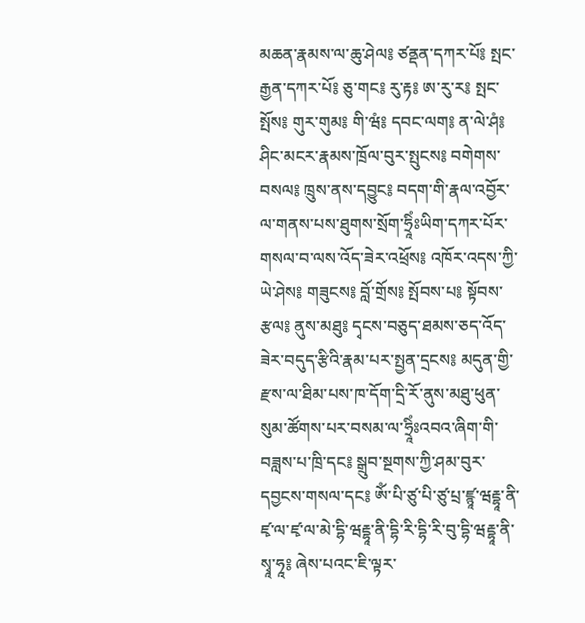མཆན་རྣམས་ལ་ཆུ་ཤེལ༔ ཙནྡན་དཀར་པོ༔ སྤང་རྒྱན་དཀར་པོ༔ ཅུ་གང༔ རུ་རྟ༔ ཨ་རུ་ར༔ སྤང་སྤོས༔ གུར་གུམ༔ གི་ཝཾ༔ དབང་ལག༔ ན་ལེ་ཤཾ༔ ཤིང་མངར་རྣམས་ཁྲོལ་བུར་སྤུངས༔ བགེགས་བསལ༔ ཁྲུས་ནས་དབྱུང༔ བདག་གི་རྣལ་འབྱོར་ལ་གནས་པས་ཐུགས་སྲོག་ཧྲཱིཾཿཡིག་དཀར་པོར་གསལ་བ་ལས་འོད་ཟེར་འཕྲོས༔ འཁོར་འདས་ཀྱི་ཡེ་ཤེས༔ གཟུངས༔ བློ་གྲོས༔ སྤོབས་པ༔ སྟོབས་རྩལ༔ ནུས་མཐུ༔ དྭངས་བཅུད་ཐམས་ཅད་འོད་ཟེར་བདུད་རྩིའི་རྣམ་པར་སྤྱན་དྲངས༔ མདུན་གྱི་རྫས་ལ་ཐིམ་པས་ཁ་དོག་དྲི་རོ་ནུས་མཐུ་ཕུན་སུམ་ཚོགས་པར་བསམ་ལ་ཧྲཱིཾཿའབའ་ཞིག་གི་བཟླས་པ་ཁྲི་དང༔ སྒྲུབ་སྔགས་ཀྱི་ཤམ་བུར་དབྱངས་གསལ་དང༔ ཨོཾ་པི་ཙུ་པི་ཙུ་པྲ་ཛྙཱ་ཝརྡྷཱ་ནི་ཛྭ་ལ་ཛྭ་ལ་མེ་དྷི་ཝརྡྷཱ་ནི་དྷི་རི་དྷི་རི་བུ་དྷི་ཝརྡྷཱ་ནི་སྭཱ་ཧཱ༔ ཞེས་པའང་ཇི་ལྟར་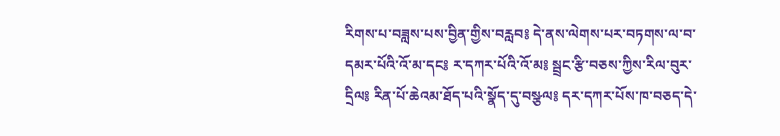རིགས་པ་བཟླས་པས་བྱིན་གྱིས་བརླབ༔ དེ་ནས་ལེགས་པར་བཏགས་ལ་བ་དམར་པོའི་འོ་མ་དང༔ ར་དཀར་པོའི་འོ་མ༔ སྦྲང་རྩི་བཅས་ཀྱིས་རིལ་བུར་དྲིལ༔ རིན་པོ་ཆེའམ་ཐོད་པའི་སྣོད་དུ་བསྩལ༔ དར་དཀར་པོས་ཁ་བཅད་དེ་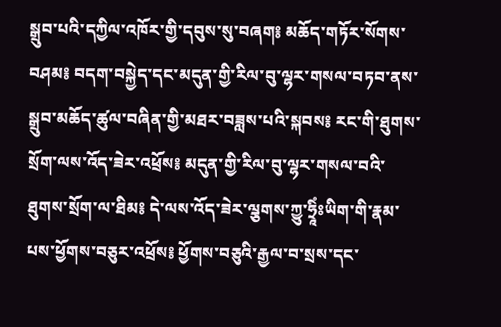སྒྲུབ་པའི་དཀྱིལ་འཁོར་གྱི་དབུས་སུ་བཞག༔ མཆོད་གཏོར་སོགས་བཤམ༔ བདག་བསྐྱེད་དང་མདུན་གྱི་རིལ་བུ་ལྷར་གསལ་བཏབ་ནས་སྒྲུབ་མཆོད་ཚུལ་བཞིན་གྱི་མཐར་བཟླས་པའི་སྐབས༔ རང་གི་ཐུགས་སྲོག་ལས་འོད་ཟེར་འཕྲོས༔ མདུན་གྱི་རིལ་བུ་ལྷར་གསལ་བའི་ཐུགས་སྲོག་ལ་ཐིམ༔ དེ་ལས་འོད་ཟེར་ལྕགས་ཀྱུ་ཧྲཱིཾཿཡིག་གི་རྣམ་པས་ཕྱོགས་བཅུར་འཕྲོས༔ ཕྱོགས་བཅུའི་རྒྱལ་བ་སྲས་དང་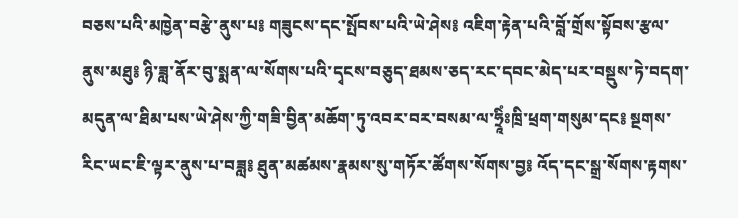བཅས་པའི་མཁྱེན་བརྩེ་ནུས་པ༔ གཟུངས་དང་སྤོབས་པའི་ཡེ་ཤེས༔ འཇིག་རྟེན་པའི་བློ་གྲོས་སྟོབས་རྩལ་ནུས་མཐུ༔ ཉི་ཟླ་ནོར་བུ་སྨན་ལ་སོགས་པའི་དྭངས་བཅུད་ཐམས་ཅད་རང་དབང་མེད་པར་བསྡུས་ཏེ་བདག་མདུན་ལ་ཐིམ་པས་ཡེ་ཤེས་ཀྱི་གཟི་བྱིན་མཆོག་ཏུ་འབར་བར་བསམ་ལ་ཧྲཱིཾཿཁྲི་ཕྲག་གསུམ་དང༔ སྔགས་རིང་ཡང་ཇི་ལྟར་ནུས་པ་བཟླ༔ ཐུན་མཚམས་རྣམས་སུ་གཏོར་ཚོགས་སོགས་བྱ༔ འོད་དང་སྒྲ་སོགས་རྟགས་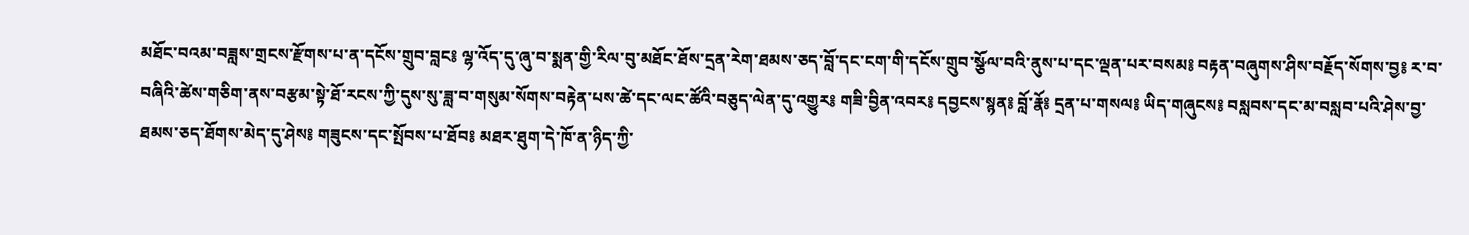མཐོང་བའམ་བཟླས་གྲངས་རྫོགས་པ་ན་དངོས་གྲུབ་བླང༔ ལྷ་འོད་དུ་ཞུ་བ་སྨན་གྱི་རིལ་བུ་མཐོང་ཐོས་དྲན་རེག་ཐམས་ཅད་བློ་དང་ངག་གི་དངོས་གྲུབ་སྩོལ་བའི་ནུས་པ་དང་ལྡན་པར་བསམ༔ བརྟན་བཞུགས་ཤིས་བརྗོད་སོགས་བྱ༔ ར་བ་བཞིའི་ཚེས་གཅིག་ནས་བརྩམ་སྟེ་ཐོ་རངས་ཀྱི་དུས་སུ་ཟླ་བ་གསུམ་སོགས་བརྟེན་པས་ཚེ་དང་ལང་ཚོའི་བཅུད་ལེན་དུ་འགྱུར༔ གཟི་བྱིན་འབར༔ དབྱངས་སྙན༔ བློ་རྣོ༔ དྲན་པ་གསལ༔ ཡིད་གཞུངས༔ བསླབས་དང་མ་བསླབ་པའི་ཤེས་བྱ་ཐམས་ཅད་ཐོགས་མེད་དུ་ཤེས༔ གཟུངས་དང་སྤོབས་པ་ཐོབ༔ མཐར་ཐུག་དེ་ཁོ་ན་ཉིད་ཀྱི་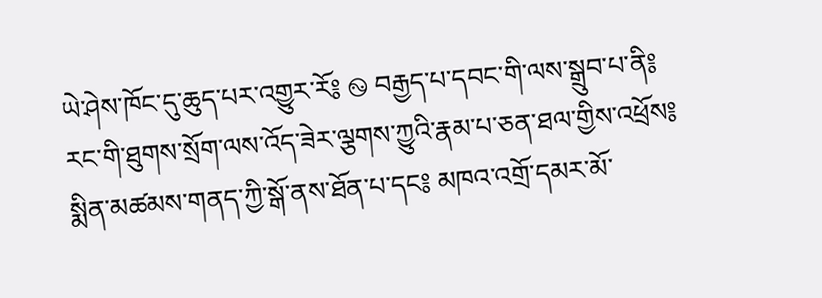ཡེ་ཤེས་ཁོང་དུ་ཆུད་པར་འགྱུར་རོ༔ ࿊ བརྒྱད་པ་དབང་གི་ལས་སྒྲུབ་པ་ནི༔ རང་གི་ཐུགས་སྲོག་ལས་འོད་ཟེར་ལྕགས་ཀྱུའི་རྣམ་པ་ཅན་ཐལ་གྱིས་འཕྲོས༔ སྨིན་མཚམས་གནད་ཀྱི་སྒོ་ནས་ཐོན་པ་དང༔ མཁའ་འགྲོ་དམར་མོ་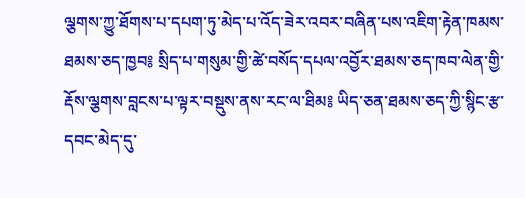ལྕགས་ཀྱུ་ཐོགས་པ་དཔག་ཏུ་མེད་པ་འོད་ཟེར་འབར་བཞིན་པས་འཇིག་རྟེན་ཁམས་ཐམས་ཅད་ཁྱབ༔ སྲིད་པ་གསུམ་གྱི་ཚེ་བསོད་དཔལ་འབྱོར་ཐམས་ཅད་ཁབ་ལེན་གྱི་རྡོས་ལྕགས་བླངས་པ་ལྟར་བསྡུས་ནས་རང་ལ་ཐིམ༔ ཡིད་ཅན་ཐམས་ཅད་ཀྱི་སྙིང་རྩ་དབང་མེད་དུ་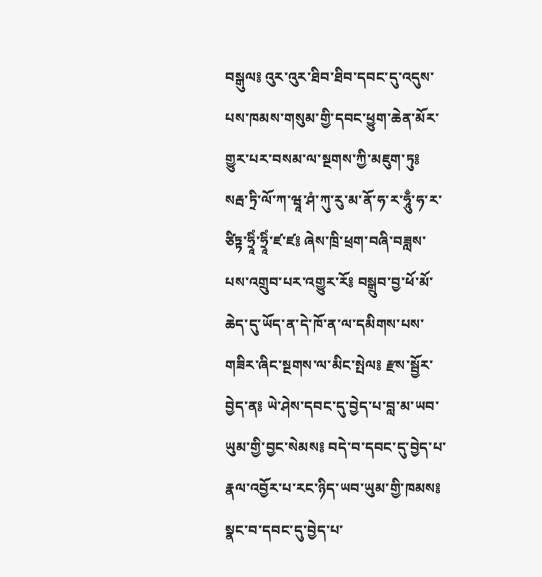བསྒུལ༔ འུར་འུར་ཐིབ་ཐིབ་དབང་དུ་འདུས་པས་ཁམས་གསུམ་གྱི་དབང་ཕྱུག་ཆེན་མོར་གྱུར་པར་བསམ་ལ་སྔགས་ཀྱི་མཇུག་ཏུ༔ སརྦ་ཏྲི་ལོ་ཀ་ཝཱ་ཤཾ་ཀུ་རུ་མ་ནོ་ཧ་ར་ཧཱུྃ་ཧ་ར་ཙིཏྟ་ཧྲཱིཾ་ཧྲཱིཾ་ཛ་ཛ༔ ཞེས་ཁྲི་ཕྲག་བཞི་བཟླས་པས་འགྲུབ་པར་འགྱུར་རོ༔ བསྒྲུབ་བྱ་ཕོ་མོ་ཆེད་དུ་ཡོད་ན་དེ་ཁོ་ན་ལ་དམིགས་པས་གཟིར་ཞིང་སྔགས་ལ་མིང་སྤེལ༔ རྫས་སྦྱོར་བྱེད་ན༔ ཡེ་ཤེས་དབང་དུ་བྱེད་པ་བླ་མ་ཡབ་ཡུམ་གྱི་བྱང་སེམས༔ བདེ་བ་དབང་དུ་བྱེད་པ་རྣལ་འབྱོར་པ་རང་ཉིད་ཡབ་ཡུམ་གྱི་ཁམས༔ སྣང་བ་དབང་དུ་བྱེད་པ་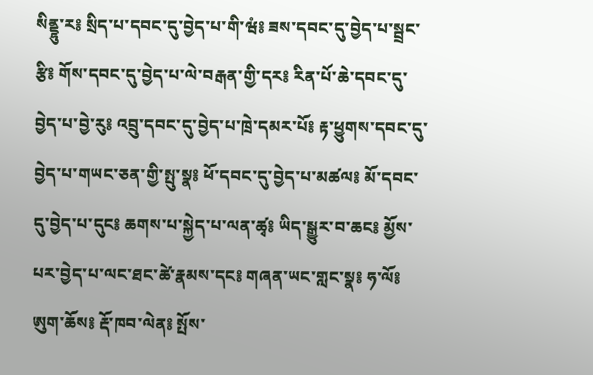སིནྡྷུ་ར༔ སྲིད་པ་དབང་དུ་བྱེད་པ་གི་ཝཾ༔ ཟས་དབང་དུ་བྱེད་པ་སྦྲང་རྩི༔ གོས་དབང་དུ་བྱེད་པ་ལེ་བརྒན་གྱི་དར༔ རིན་པོ་ཆེ་དབང་དུ་བྱེད་པ་བྱེ་རུ༔ འབྲུ་དབང་དུ་བྱེད་པ་ཁྲེ་དམར་པོ༔ རྟ་ཕྱུགས་དབང་དུ་བྱེད་པ་གཡང་ཅན་གྱི་སྤུ་སྣ༔ ཕོ་དབང་དུ་བྱེད་པ་མཚལ༔ མོ་དབང་དུ་བྱེད་པ་དུང༔ ཆགས་པ་སྐྱེད་པ་ལན་ཚྭ༔ ཡིད་སྒྱུར་བ་ཆང༔ མྱོས་པར་བྱེད་པ་ལང་ཐང་ཚེ་རྣམས་དང༔ གཞན་ཡང་གླང་སྣ༔ ཧ་ལོ༔ ཨུག་ཆོས༔ རྡོ་ཁབ་ལེན༔ སྤོས་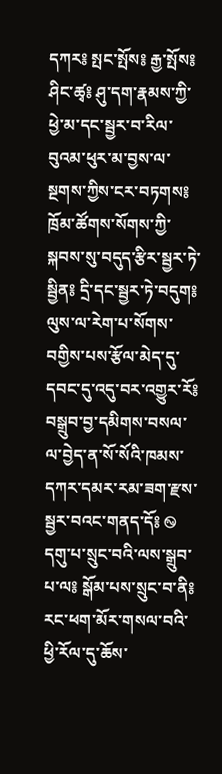དཀར༔ སྤང་སྤོས༔ རྒྱ་སྤོས༔ ཤིང་ཚྭ༔ ཤུ་དག་རྣམས་ཀྱི་ཕྱེ་མ་དང་སྦྱར་བ་རིལ་བུའམ་ཕུར་མ་བྱས་ལ་སྔགས་ཀྱིས་ངར་བཏགས༔ ཁྲོམ་ཚོགས་སོགས་ཀྱི་སྐབས་སུ་བདུད་རྩིར་སྦྱར་ཏེ་སྦྱིན༔ དྲི་དང་སྦྱར་ཏེ་བདུག༔ ལུས་ལ་རེག་པ་སོགས་བགྱིས་པས་རྩོལ་མེད་དུ་དབང་དུ་འདུ་བར་འགྱུར་རོ༔ བསྒྲུབ་བྱ་དམིགས་བསལ་ལ་བྱེད་ན་སོ་སོའི་ཁམས་དཀར་དམར་རམ་ཟག་རྫས་སྦྱར་བའང་གནད་དོ༔ ࿊ དགུ་པ་སྲུང་བའི་ལས་སྒྲུབ་པ་ལ༔ སྒོམ་པས་སྲུང་བ་ནི༔ རང་ཕག་མོར་གསལ་བའི་ཕྱི་རོལ་དུ་ཆོས་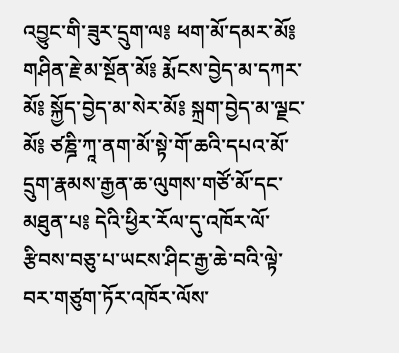འབྱུང་གི་ཟུར་དྲུག་ལ༔ ཕག་མོ་དམར་མོ༔ གཤིན་རྗེ་མ་སྔོན་མོ༔ རྨོངས་བྱེད་མ་དཀར་མོ༔ སྐྱོད་བྱེད་མ་སེར་མོ༔ སྐྲག་བྱེད་མ་ལྗང་མོ༔ ཙཎྜི་ཀཱ་ནག་མོ་སྟེ་གོ་ཆའི་དཔའ་མོ་དྲུག་རྣམས་རྒྱན་ཆ་ལུགས་གཙོ་མོ་དང་མཐུན་པ༔ དེའི་ཕྱིར་རོལ་དུ་འཁོར་ལོ་རྩིབས་བཅུ་པ་ཡངས་ཤིང་རྒྱ་ཆེ་བའི་ལྟེ་བར་གཙུག་ཏོར་འཁོར་ལོས་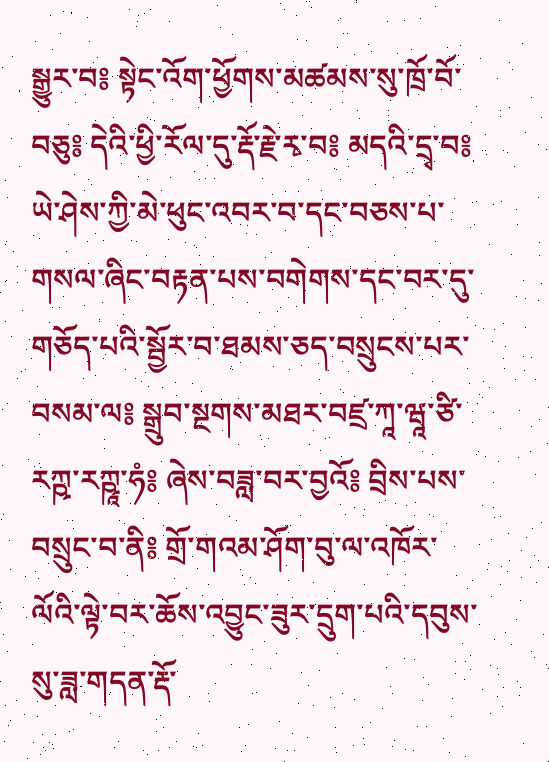སྒྱུར་བ༔ སྟེང་འོག་ཕྱོགས་མཚམས་སུ་ཁྲོ་བོ་བཅུ༔ དེའི་ཕྱི་རོལ་དུ་རྡོ་རྗེ་རྭ་བ༔ མདའི་དྲྭ་བ༔ ཡེ་ཤེས་ཀྱི་མེ་ཕུང་འབར་བ་དང་བཅས་པ་གསལ་ཞིང་བརྟན་པས་བགེགས་དང་བར་དུ་གཅོད་པའི་སྦྱོར་བ་ཐམས་ཅད་བསྲུངས་པར་བསམ་ལ༔ སྒྲུབ་སྔགས་མཐར་བཛྲ་ཀཱ་ཝཱ་ཙི་རཀྵ་རཀྵཱ་ཧཾ༔ ཞེས་བཟླ་བར་བྱའོ༔ བྲིས་པས་བསྲུང་བ་ནི༔ གྲོ་གའམ་ཤོག་བུ་ལ་འཁོར་ལོའི་ལྟེ་བར་ཆོས་འབྱུང་ཟུར་དྲུག་པའི་དབུས་སུ་ཟླ་གདན་རྡོ་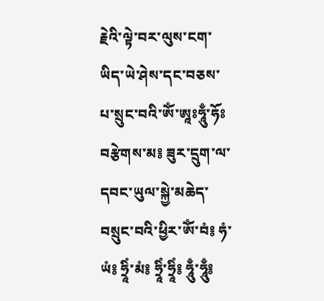རྗེའི་ལྟེ་བར་ལུས་ངག་ཡིད་ཡེ་ཤེས་དང་བཅས་པ་སྲུང་བའི་ཨོཾ་ཨཱཿཧཱུྃ་ཧོཿབརྩེགས་མ༔ ཟུར་དྲུག་ལ་དབང་ཡུལ་སྐྱེ་མཆེད་བསྲུང་བའི་ཕྱིར་ཨོཾ་བཾ༔ ཧཾ་ཡཾ༔ ཧྲཱིཾ་མཾ༔ ཧྲཱིཾ་ཧྲཱིཾ༔ ཧཱུྃ་ཧཱུྃ༔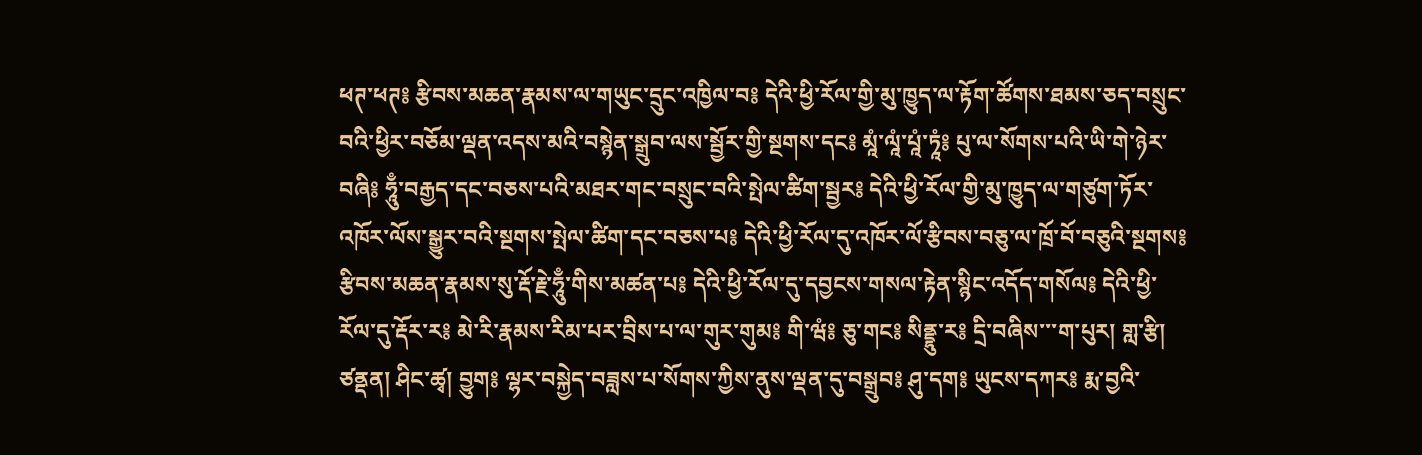ཕཊ་ཕཊ༔ རྩིབས་མཆན་རྣམས་ལ་གཡུང་དྲུང་འཁྱིལ་བ༔ དེའི་ཕྱི་རོལ་གྱི་མུ་ཁྱུད་ལ་རྟོག་ཚོགས་ཐམས་ཅད་བསྲུང་བའི་ཕྱིར་བཅོམ་ལྡན་འདས་མའི་བསྙེན་སྒྲུབ་ལས་སྦྱོར་གྱི་སྔགས་དང༔ མཱཾ་ལཱཾ་པཱཾ་ཏཱཾ༔ པུ་ལ་སོགས་པའི་ཡི་གེ་ཉེར་བཞི༔ ཧཱུྃ་བརྒྱད་དང་བཅས་པའི་མཐར་གང་བསྲུང་བའི་སྤེལ་ཚིག་སྦྱར༔ དེའི་ཕྱི་རོལ་གྱི་མུ་ཁྱུད་ལ་གཙུག་ཏོར་འཁོར་ལོས་སྒྱུར་བའི་སྔགས་སྤེལ་ཚིག་དང་བཅས་པ༔ དེའི་ཕྱི་རོལ་དུ་འཁོར་ལོ་རྩིབས་བཅུ་ལ་ཁྲོ་བོ་བཅུའི་སྔགས༔ རྩིབས་མཆན་རྣམས་སུ་རྡོ་རྗེ་ཧཱུྃ་གིས་མཚན་པ༔ དེའི་ཕྱི་རོལ་དུ་དབྱངས་གསལ་རྟེན་སྙིང་འདོད་གསོལ༔ དེའི་ཕྱི་རོལ་དུ་རྡོར་ར༔ མེ་རི་རྣམས་རིམ་པར་བྲིས་པ་ལ་གུར་གུམ༔ གི་ཝཾ༔ ཅུ་གང༔ སིནྡྷུ་ར༔ དྲི་བཞིས་་་ག་པུར། གླ་རྩི། ཙནྡན། ཤིང་ཚྭ། བྱུག༔ ལྷར་བསྐྱེད་བཟླས་པ་སོགས་ཀྱིས་ནུས་ལྡན་དུ་བསྒྲུབ༔ ཤུ་དག༔ ཡུངས་དཀར༔ རྨ་བྱའི་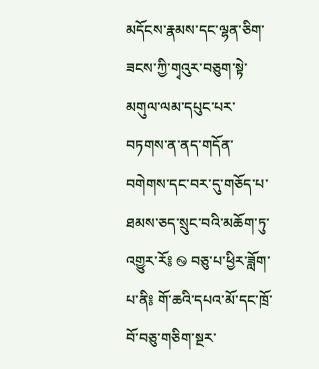མདོངས་རྣམས་དང་ལྷན་ཅིག་ཟངས་ཀྱི་གྭའུར་བཅུག་སྟེ་མགུལ་ལམ་དཔུང་པར་བཏགས་ན་ནད་གདོན་བགེགས་དང་བར་དུ་གཅོད་པ་ཐམས་ཅད་སྲུང་བའི་མཆོག་ཏུ་འགྱུར་རོ༔ ࿊ བཅུ་པ་ཕྱིར་ཟློག་པ་ནི༔ གོ་ཆའི་དཔའ་མོ་དང་ཁྲོ་བོ་བཅུ་གཅིག་སྔར་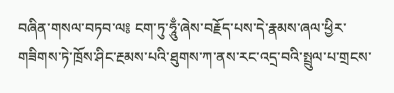བཞིན་གསལ་བཏབ་ལ༔ ངག་ཏུ་ཧཱུྃ་ཞེས་བརྗོད་པས་དེ་རྣམས་ཞལ་ཕྱིར་གཟིགས་ཏེ་ཁྲོས་ཤིང་རྔམས་པའི་ཐུགས་ཀ་ནས་རང་འདྲ་བའི་སྤྲུལ་པ་གྲངས་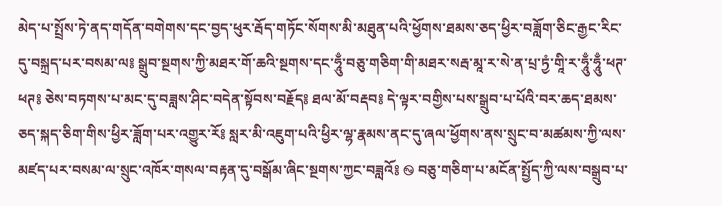མེད་པ་སྤྲོས་ཏེ་ནད་གདོན་བགེགས་དང་བྱད་ཕུར་རྦོད་གཏོང་སོགས་མི་མཐུན་པའི་ཕྱོགས་ཐམས་ཅད་ཕྱིར་བཟློག་ཅིང་རྒྱང་རིང་དུ་བསྐྲད་པར་བསམ་ལ༔ སྒྲུབ་སྔགས་ཀྱི་མཐར་གོ་ཆའི་སྔགས་དང་ཧཱུྃ་བཅུ་གཅིག་གི་མཐར་སརྦ་མཱ་ར་སེ་ན་པྲ་ཏྱཾ་གཱི་ར་ཧཱུྃ་ཧཱུྃ་ཕཊ་ཕཊ༔ ཅེས་བཏགས་པ་མང་དུ་བཟླས་ཤིང་བདེན་སྟོབས་བརྗོད༔ ཐལ་མོ་བརྡབ༔ དེ་ལྟར་བགྱིས་པས་སྒྲུབ་པ་པོའི་བར་ཆད་ཐམས་ཅད་སྐད་ཅིག་གིས་ཕྱིར་ཟློག་པར་འགྱུར་རོ༔ སླར་མི་འཇུག་པའི་ཕྱིར་ལྷ་རྣམས་ནང་དུ་ཞལ་ཕྱོགས་ནས་སྲུང་བ་མཚམས་ཀྱི་ལས་མཛད་པར་བསམ་ལ་སྲུང་འཁོར་གསལ་བརྟན་དུ་བསྒོམ་ཞིང་སྔགས་ཀྱང་བཟླའོ༔ ࿊ བཅུ་གཅིག་པ་མངོན་སྤྱོད་ཀྱི་ལས་བསྒྲུབ་པ་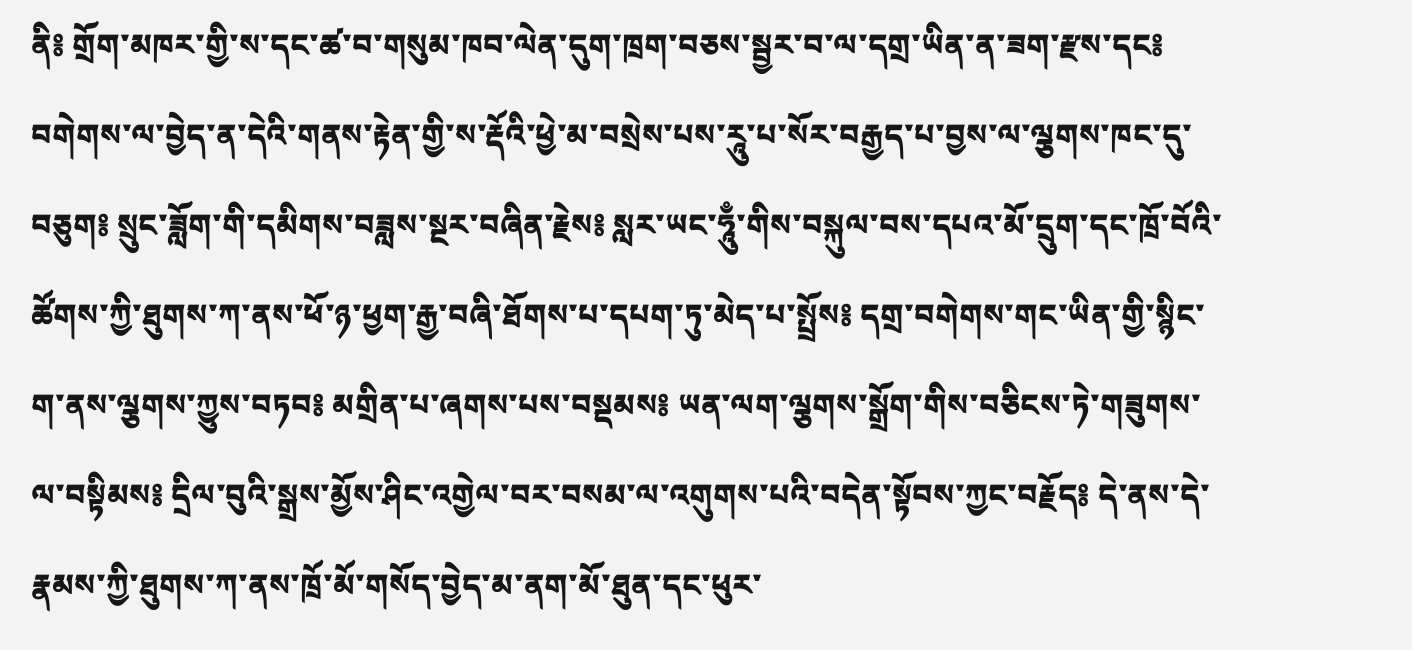ནི༔ གྲོག་མཁར་གྱི་ས་དང་ཚ་བ་གསུམ་ཁབ་ལེན་དུག་ཁྲག་བཅས་སྦྱར་བ་ལ་དགྲ་ཡིན་ན་ཟག་རྫས་དང༔ བགེགས་ལ་བྱེད་ན་དེའི་གནས་རྟེན་གྱི་ས་རྡོའི་ཕྱེ་མ་བསྲེས་པས་རཱུ་པ་སོར་བརྒྱད་པ་བྱས་ལ་ལྕགས་ཁང་དུ་བཅུག༔ སྲུང་ཟློག་གི་དམིགས་བཟླས་སྔར་བཞིན་རྗེས༔ སླར་ཡང་ཧཱུྃ་གིས་བསྐུལ་བས་དཔའ་མོ་དྲུག་དང་ཁྲོ་བོའི་ཚོགས་ཀྱི་ཐུགས་ཀ་ནས་ཕོ་ཉ་ཕྱག་རྒྱ་བཞི་ཐོགས་པ་དཔག་ཏུ་མེད་པ་སྤྲོས༔ དགྲ་བགེགས་གང་ཡིན་གྱི་སྙིང་ག་ནས་ལྕགས་ཀྱུས་བཏབ༔ མགྲིན་པ་ཞགས་པས་བསྡམས༔ ཡན་ལག་ལྕགས་སྒྲོག་གིས་བཅིངས་ཏེ་གཟུགས་ལ་བསྟིམས༔ དྲིལ་བུའི་སྒྲས་མྱོས་ཤིང་འགྱེལ་བར་བསམ་ལ་འགུགས་པའི་བདེན་སྟོབས་ཀྱང་བརྗོད༔ དེ་ནས་དེ་རྣམས་ཀྱི་ཐུགས་ཀ་ནས་ཁྲོ་མོ་གསོད་བྱེད་མ་ནག་མོ་ཐུན་དང་ཕུར་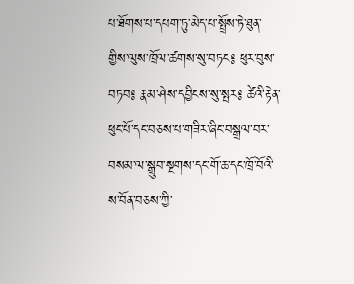པ་ཐོགས་པ་དཔག་ཏུ་མེད་པ་སྤྲོས་ཏེ་ཐུན་གྱིས་ལུས་ཁྲོལ་ཚགས་སུ་བཏང༔ ཕུར་བུས་བཏབ༔ རྣམ་ཤེས་དབྱིངས་སུ་སྤར༔ ཚེའི་རྟེན་ཕུང་པོ་དང་བཅས་པ་གཟིར་ཞིང་བསྒྲལ་བར་བསམ་ལ་སྒྲུབ་སྔགས་དང་གོ་ཆ་དང་ཁྲོ་བོའི་ས་བོན་བཅས་ཀྱི་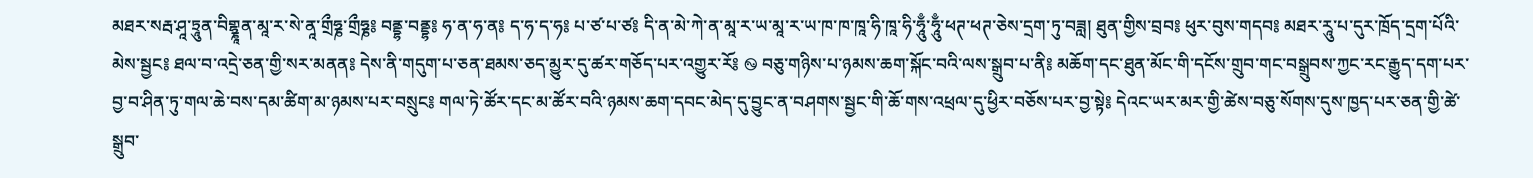མཐར་སརྦ་ཤཱ་ཏྲཱུན་བིགྷྣཱན་མཱ་ར་སེ་ནཱ་གྲྀཧྞ་གྲྀཧྞ༔ བནྡྷ་བནྡྷ༔ ཧ་ན་ཧ་ན༔ ད་ཧ་ད་ཧ༔ པ་ཙ་པ་ཙ༔ དི་ན་མེ་ཀེ་ན་མཱ་ར་ཡ་མཱ་ར་ཡ་ཁ་ཁ་ཁཱ་ཧི་ཁཱ་ཧི་ཧཱུྃ་ཧཱུྃ་ཕཊ་ཕཊ་ཅེས་དྲག་ཏུ་བཟླ། ཐུན་གྱིས་བྲབ༔ ཕུར་བུས་གདབ༔ མཐར་རཱུ་པ་དུར་ཁྲོད་དྲག་པོའི་མེས་སྦྱང༔ ཐལ་བ་འདྲེ་ཅན་གྱི་སར་མནན༔ དེས་ནི་གདུག་པ་ཅན་ཐམས་ཅད་མྱུར་དུ་ཚར་གཅོད་པར་འགྱུར་རོ༔ ࿊ བཅུ་གཉིས་པ་ཉམས་ཆག་སྐོང་བའི་ལས་སྒྲུབ་པ་ནི༔ མཆོག་དང་ཐུན་མོང་གི་དངོས་གྲུབ་གང་བསྒྲུབས་ཀྱང་རང་རྒྱུད་དག་པར་བྱ་བ་ཤིན་ཏུ་གལ་ཆེ་བས་དམ་ཚིག་མ་ཉམས་པར་བསྲུང༔ གལ་ཏེ་ཚོར་དང་མ་ཚོར་བའི་ཉམས་ཆག་དབང་མེད་དུ་བྱུང་ན་བཤགས་སྦྱང་གི་ཆོ་གས་འཕྲལ་དུ་ཕྱིར་བཅོས་པར་བྱ་སྟེ༔ དེའང་ཡར་མར་གྱི་ཚེས་བཅུ་སོགས་དུས་ཁྱད་པར་ཅན་གྱི་ཚེ་སྒྲུབ་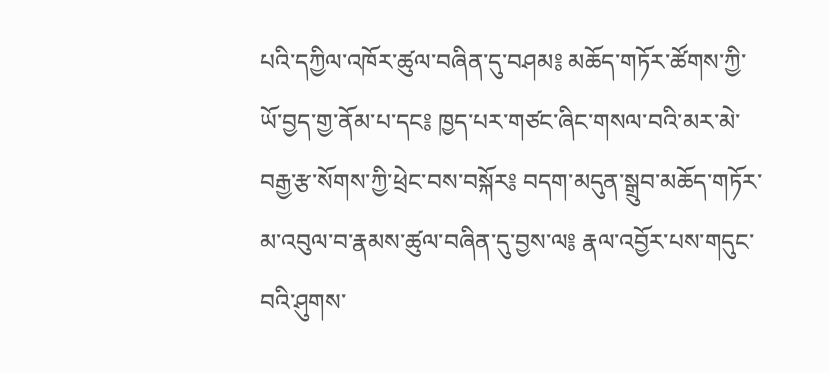པའི་དཀྱིལ་འཁོར་ཚུལ་བཞིན་དུ་བཤམ༔ མཆོད་གཏོར་ཚོགས་ཀྱི་ཡོ་བྱད་གྱ་ནོམ་པ་དང༔ ཁྱད་པར་གཙང་ཞིང་གསལ་བའི་མར་མེ་བརྒྱ་རྩ་སོགས་ཀྱི་ཕྲེང་བས་བསྐོར༔ བདག་མདུན་སྒྲུབ་མཆོད་གཏོར་མ་འབུལ་བ་རྣམས་ཚུལ་བཞིན་དུ་བྱས་ལ༔ རྣལ་འབྱོར་པས་གདུང་བའི་ཤུགས་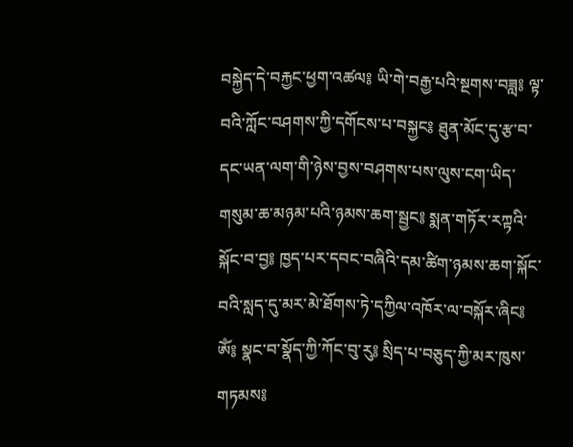བསྐྱེད་དེ་བརྐྱང་ཕྱག་འཚལ༔ ཡི་གེ་བརྒྱ་པའི་སྔགས་བཟླ༔ ལྟ་བའི་ཀློང་བཤགས་ཀྱི་དགོངས་པ་བསྐྱང༔ ཐུན་མོང་དུ་རྩ་བ་དང་ཡན་ལག་གི་ཉེས་བྱས་བཤགས་པས་ལུས་ངག་ཡིད་གསུམ་ཆ་མཉམ་པའི་ཉམས་ཆག་སྦྱང༔ སྨན་གཏོར་རཀྟའི་སྐོང་བ་བྱ༔ ཁྱད་པར་དབང་བཞིའི་དམ་ཚིག་ཉམས་ཆག་སྐོང་བའི་སླད་དུ་མར་མེ་ཐོགས་ཏེ་དཀྱིལ་འཁོར་ལ་བསྐོར་ཞིང༔ ཨོཾ༔ སྣང་བ་སྣོད་ཀྱི་ཀོང་བུ་རུ༔ སྲིད་པ་བཅུད་ཀྱི་མར་ཁུས་གཏམས༔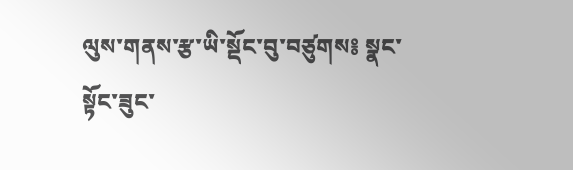ལུས་གནས་རྩ་ཡི་སྡོང་བུ་བཙུགས༔ སྣང་སྟོང་ཟུང་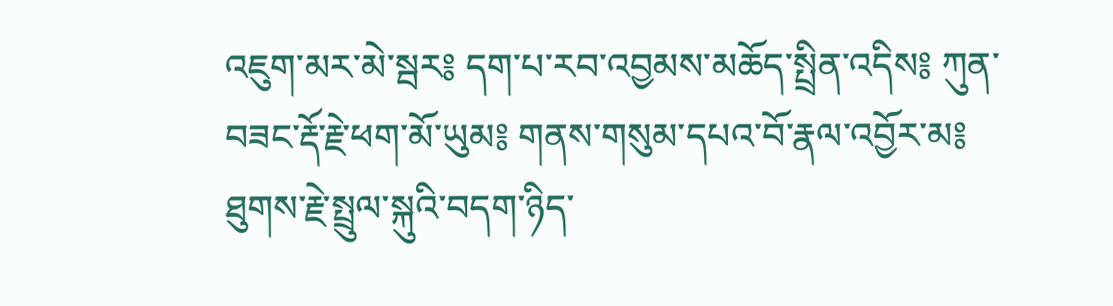འཇུག་མར་མེ་སྦར༔ དག་པ་རབ་འབྱམས་མཆོད་སྤྲིན་འདིས༔ ཀུན་བཟང་རྡོ་རྗེ་ཕག་མོ་ཡུམ༔ གནས་གསུམ་དཔའ་བོ་རྣལ་འབྱོར་མ༔ ཐུགས་རྗེ་སྤྲུལ་སྐུའི་བདག་ཉིད་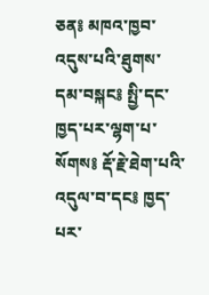ཅན༔ མཁའ་ཁྱབ་འདུས་པའི་ཐུགས་དམ་བསྐང༔ སྤྱི་དང་ཁྱད་པར་ལྷག་པ་སོགས༔ རྡོ་རྗེ་ཐེག་པའི་འདུལ་བ་དང༔ ཁྱད་པར་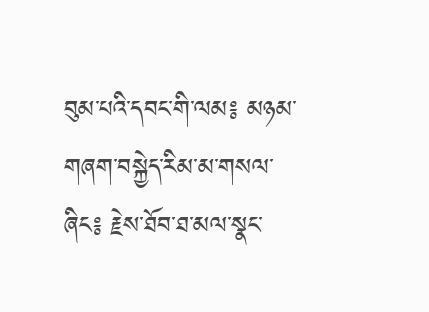བུམ་པའི་དབང་གི་ལམ༔ མཉམ་གཞག་བསྐྱེད་རིམ་མ་གསལ་ཞིང༔ རྗེས་ཐོབ་ཐ་མལ་སྣང་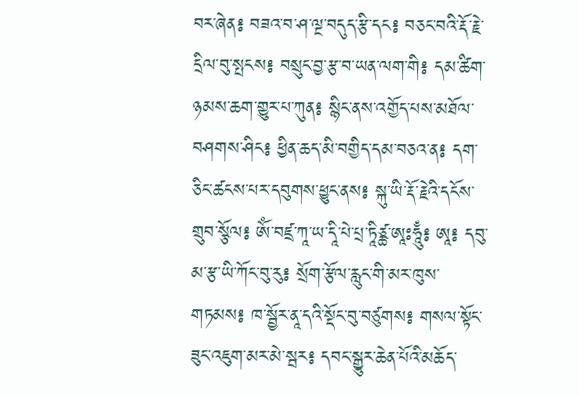བར་ཞེན༔ བཟའ་བ་ཤ་ལྔ་བདུད་རྩི་དང༔ བཅང་བའི་རྡོ་རྗེ་དྲིལ་བུ་སྤངས༔ བསྲུང་བྱ་རྩ་བ་ཡན་ལག་གི༔ དམ་ཚིག་ཉམས་ཆག་གྱུར་པ་ཀུན༔ སྙིང་ནས་འགྱོད་པས་མཐོལ་བཤགས་ཤིང༔ ཕྱིན་ཆད་མི་བགྱིད་དམ་བཅའ་ན༔ དག་ཅིང་ཚངས་པར་དབུགས་ཕྱུང་ནས༔ སྐུ་ཡི་རྡོ་རྗེའི་དངོས་གྲུབ་སྩོལ༔ ཨོཾ་བཛྲ་ཀཱ་ཡ་དཱི་པེ་པྲ་ཏཱིཙྪ་ཨཱཿཧཱུྃ༔ ཨཱ༔ དབུ་མ་རྩ་ཡི་ཀོང་བུ་རུ༔ སྲོག་རྩོལ་རླུང་གི་མར་ཁུས་གཏམས༔ ཁ་སྦྱོར་ནཱ་དའི་སྡོང་བུ་བཙུགས༔ གསལ་སྟོང་ཟུང་འཇུག་མར་མེ་སྦར༔ དབང་སྒྱུར་ཆེན་པོའི་མཆོད་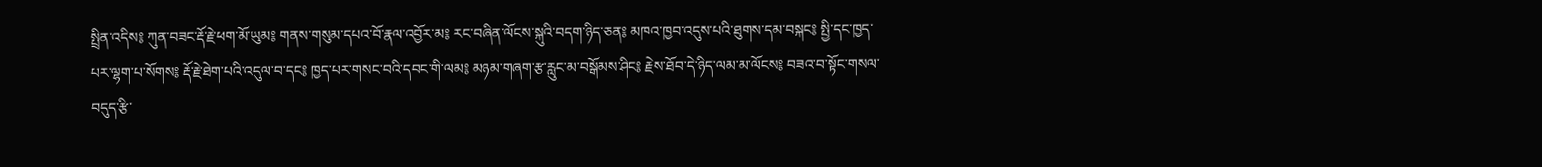སྤྲིན་འདིས༔ ཀུན་བཟང་རྡོ་རྗེ་ཕག་མོ་ཡུམ༔ གནས་གསུམ་དཔའ་བོ་རྣལ་འབྱོར་མ༔ རང་བཞིན་ལོངས་སྐུའི་བདག་ཉིད་ཅན༔ མཁའ་ཁྱབ་འདུས་པའི་ཐུགས་དམ་བསྐང༔ སྤྱི་དང་ཁྱད་པར་ལྷག་པ་སོགས༔ རྡོ་རྗེ་ཐེག་པའི་འདུལ་བ་དང༔ ཁྱད་པར་གསང་བའི་དབང་གི་ལམ༔ མཉམ་གཞག་རྩ་རླུང་མ་བསྒོམས་ཤིང༔ རྗེས་ཐོབ་དེ་ཉིད་ལམ་མ་ལོངས༔ བཟའ་བ་སྟོང་གསལ་བདུད་རྩི་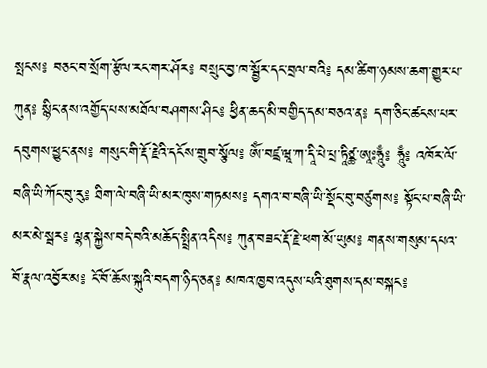སྤངས༔ བཅང་བ་སྲོག་རྩོལ་རང་གར་ཤོར༔ བསྲུང་བྱ་ཁ་སྦྱོར་དང་བྲལ་བའི༔ དམ་ཚིག་ཉམས་ཆག་གྱུར་པ་ཀུན༔ སྙིང་ནས་འགྱོད་པས་མཐོལ་བཤགས་ཤིང༔ ཕྱིན་ཆད་མི་བགྱིད་དམ་བཅའ་ན༔ དག་ཅིང་ཚངས་པར་དབུགས་ཕྱུང་ནས༔ གསུང་གི་རྡོ་རྗེའི་དངོས་གྲུབ་སྩོལ༔ ཨོཾ་བཛྲ་ཝཱ་ཀ་དཱི་པེ་པྲ་ཏཱིཙྪ་ཨཱཿཧཱུྃ༔ ཧཱུྃ༔ འཁོར་ལོ་བཞི་ཡི་ཀོང་བུ་རུ༔ ཐིག་ལེ་བཞི་ཡི་མར་ཁུས་གཏམས༔ དགའ་བ་བཞི་ཡི་སྡོང་བུ་བཙུགས༔ སྟོང་པ་བཞི་ཡི་མར་མེ་སྦར༔ ལྷན་སྐྱེས་བདེ་བའི་མཆོད་སྤྲིན་འདིས༔ ཀུན་བཟང་རྡོ་རྗེ་ཕག་མོ་ཡུམ༔ གནས་གསུམ་དཔའ་བོ་རྣལ་འབྱོར་མ༔ ངོ་བོ་ཆོས་སྐུའི་བདག་ཉིད་ཅན༔ མཁའ་ཁྱབ་འདུས་པའི་ཐུགས་དམ་བསྐང༔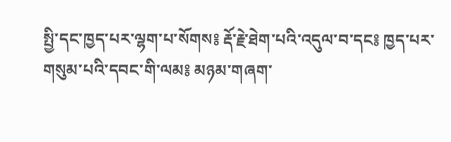སྤྱི་དང་ཁྱད་པར་ལྷག་པ་སོགས༔ རྡོ་རྗེ་ཐེག་པའི་འདུལ་བ་དང༔ ཁྱད་པར་གསུམ་པའི་དབང་གི་ལམ༔ མཉམ་གཞག་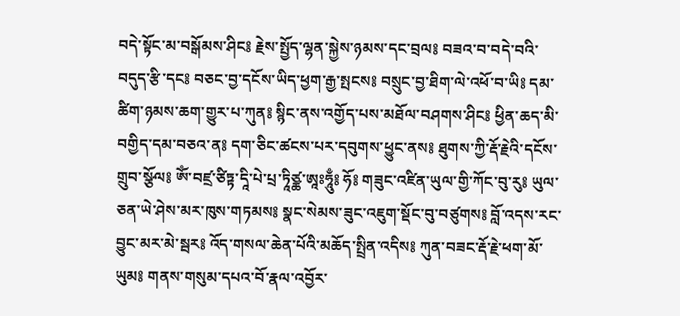བདེ་སྟོང་མ་བསྒོམས་ཤིང༔ རྗེས་སྤྱོད་ལྷན་སྐྱེས་ཉམས་དང་བྲལ༔ བཟའ་བ་བདེ་བའི་བདུད་རྩི་དང༔ བཅང་བྱ་དངོས་ཡིད་ཕྱག་རྒྱ་སྤངས༔ བསྲུང་བྱ་ཐིག་ལེ་འཕོ་བ་ཡི༔ དམ་ཚིག་ཉམས་ཆག་གྱུར་པ་ཀུན༔ སྙིང་ནས་འགྱོད་པས་མཐོལ་བཤགས་ཤིང༔ ཕྱིན་ཆད་མི་བགྱིད་དམ་བཅའ་ན༔ དག་ཅིང་ཚངས་པར་དབུགས་ཕྱུང་ནས༔ ཐུགས་ཀྱི་རྡོ་རྗེའི་དངོས་གྲུབ་སྩོལ༔ ཨོཾ་བཛྲ་ཙིཏྟ་དཱི་པེ་པྲ་ཏཱིཙྪ་ཨཱཿཧཱུྃ༔ ཧོ༔ གཟུང་འཛིན་ཡུལ་གྱི་ཀོང་བུ་རུ༔ ཡུལ་ཅན་ཡེ་ཤེས་མར་ཁུས་གཏམས༔ སྣང་སེམས་ཟུང་འཇུག་སྡོང་བུ་བཙུགས༔ བློ་འདས་རང་བྱུང་མར་མེ་སྦར༔ འོད་གསལ་ཆེན་པོའི་མཆོད་སྤྲིན་འདིས༔ ཀུན་བཟང་རྡོ་རྗེ་ཕག་མོ་ཡུམ༔ གནས་གསུམ་དཔའ་བོ་རྣལ་འབྱོར་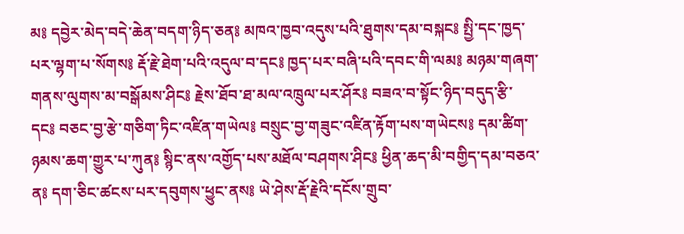མ༔ དབྱེར་མེད་བདེ་ཆེན་བདག་ཉིད་ཅན༔ མཁའ་ཁྱབ་འདུས་པའི་ཐུགས་དམ་བསྐང༔ སྤྱི་དང་ཁྱད་པར་ལྷག་པ་སོགས༔ རྡོ་རྗེ་ཐེག་པའི་འདུལ་བ་དང༔ ཁྱད་པར་བཞི་པའི་དབང་གི་ལམ༔ མཉམ་གཞག་གནས་ལུགས་མ་བསྒོམས་ཤིང༔ རྗེས་ཐོབ་ཐ་མལ་འཁྲུལ་པར་ཤོར༔ བཟའ་བ་སྟོང་ཉིད་བདུད་རྩི་དང༔ བཅང་བྱ་རྩེ་གཅིག་ཏིང་འཛིན་གཡེལ༔ བསྲུང་བྱ་གཟུང་འཛིན་རྟོག་པས་གཡེངས༔ དམ་ཚིག་ཉམས་ཆག་གྱུར་པ་ཀུན༔ སྙིང་ནས་འགྱོད་པས་མཐོལ་བཤགས་ཤིང༔ ཕྱིན་ཆད་མི་བགྱིད་དམ་བཅའ་ན༔ དག་ཅིང་ཚངས་པར་དབུགས་ཕྱུང་ནས༔ ཡེ་ཤེས་རྡོ་རྗེའི་དངོས་གྲུབ་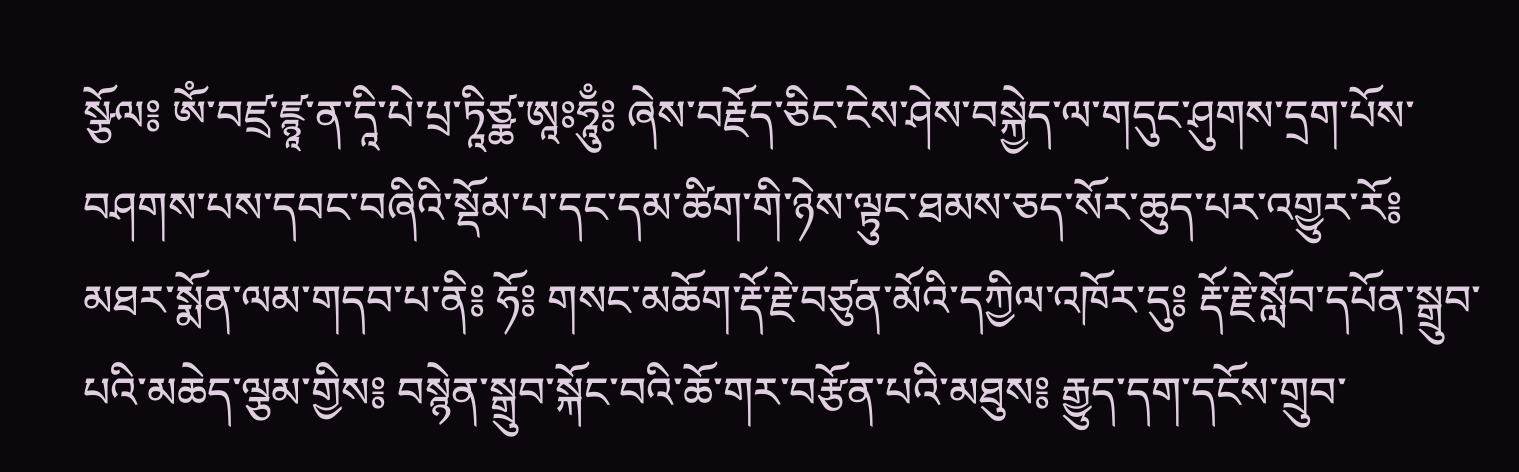སྩོལ༔ ཨོཾ་བཛྲ་ཛྙཱ་ན་དཱི་པེ་པྲ་ཏཱིཙྪ་ཨཱཿཧཱུྃ༔ ཞེས་བརྗོད་ཅིང་ངེས་ཤེས་བསྐྱེད་ལ་གདུང་ཤུགས་དྲག་པོས་བཤགས་པས་དབང་བཞིའི་སྡོམ་པ་དང་དམ་ཚིག་གི་ཉེས་ལྟུང་ཐམས་ཅད་སོར་ཆུད་པར་འགྱུར་རོ༔ མཐར་སྨོན་ལམ་གདབ་པ་ནི༔ ཧོ༔ གསང་མཆོག་རྡོ་རྗེ་བཙུན་མོའི་དཀྱིལ་འཁོར་དུ༔ རྡོ་རྗེ་སློབ་དཔོན་སྒྲུབ་པའི་མཆེད་ལྕམ་གྱིས༔ བསྙེན་སྒྲུབ་སྐོང་བའི་ཆོ་གར་བརྩོན་པའི་མཐུས༔ རྒྱུད་དག་དངོས་གྲུབ་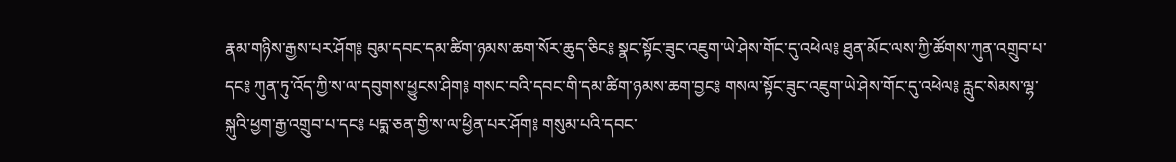རྣམ་གཉིས་རྒྱས་པར་ཤོག༔ བུམ་དབང་དམ་ཚིག་ཉམས་ཆག་སོར་ཆུད་ཅིང༔ སྣང་སྟོང་ཟུང་འཇུག་ཡེ་ཤེས་གོང་དུ་འཕེལ༔ ཐུན་མོང་ལས་ཀྱི་ཚོགས་ཀུན་འགྲུབ་པ་དང༔ ཀུན་ཏུ་འོད་ཀྱི་ས་ལ་དབུགས་ཕྱུངས་ཤིག༔ གསང་བའི་དབང་གི་དམ་ཚིག་ཉམས་ཆག་བྱང༔ གསལ་སྟོང་ཟུང་འཇུག་ཡེ་ཤེས་གོང་དུ་འཕེལ༔ རླུང་སེམས་ལྷ་སྐུའི་ཕྱག་རྒྱ་འགྲུབ་པ་དང༔ པདྨ་ཅན་གྱི་ས་ལ་ཕྱིན་པར་ཤོག༔ གསུམ་པའི་དབང་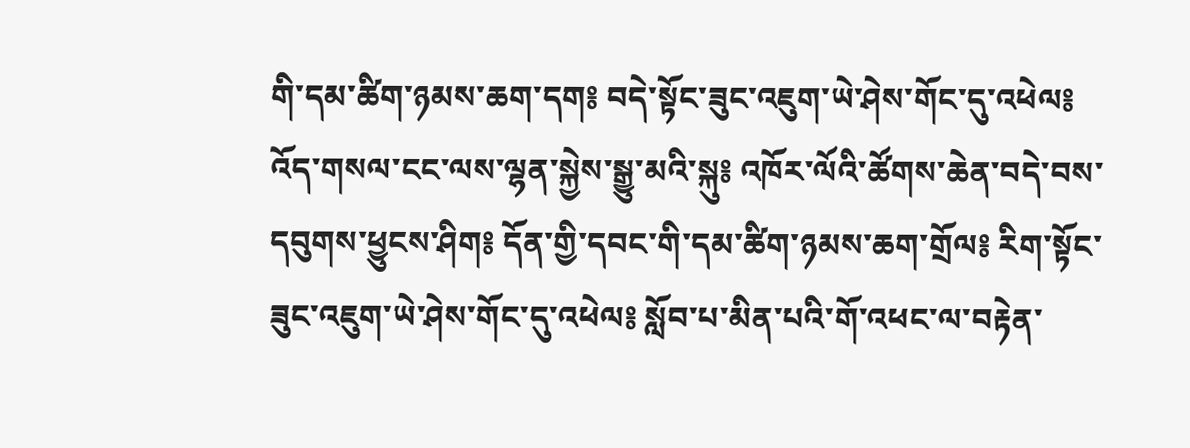གི་དམ་ཚིག་ཉམས་ཆག་དག༔ བདེ་སྟོང་ཟུང་འཇུག་ཡེ་ཤེས་གོང་དུ་འཕེལ༔ འོད་གསལ་ངང་ལས་ལྷན་སྐྱེས་སྒྱུ་མའི་སྐུ༔ འཁོར་ལོའི་ཚོགས་ཆེན་བདེ་བས་དབུགས་ཕྱུངས་ཤིག༔ དོན་གྱི་དབང་གི་དམ་ཚིག་ཉམས་ཆག་གྲོལ༔ རིག་སྟོང་ཟུང་འཇུག་ཡེ་ཤེས་གོང་དུ་འཕེལ༔ སློབ་པ་མིན་པའི་གོ་འཕང་ལ་བརྟེན་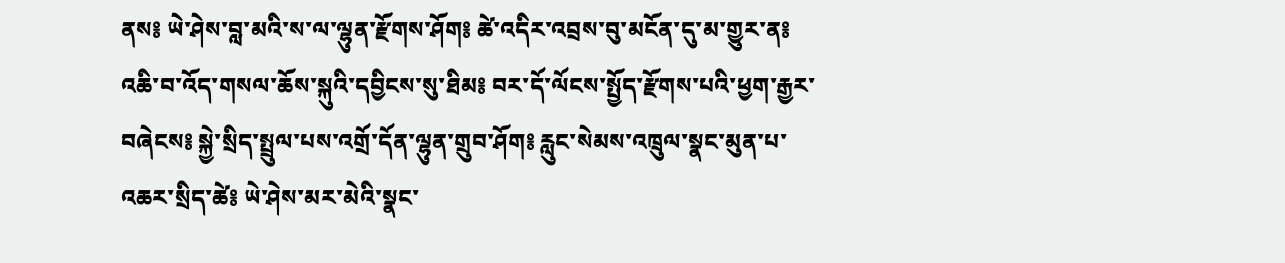ནས༔ ཡེ་ཤེས་བླ་མའི་ས་ལ་ལྷུན་རྫོགས་ཤོག༔ ཚེ་འདིར་འབྲས་བུ་མངོན་དུ་མ་གྱུར་ན༔ འཆི་བ་འོད་གསལ་ཆོས་སྐུའི་དབྱིངས་སུ་ཐིམ༔ བར་དོ་ལོངས་སྤྱོད་རྫོགས་པའི་ཕྱག་རྒྱར་བཞེངས༔ སྐྱེ་སྲིད་སྤྲུལ་པས་འགྲོ་དོན་ལྷུན་གྲུབ་ཤོག༔ རླུང་སེམས་འཁྲུལ་སྣང་མུན་པ་འཆར་སྲིད་ཚེ༔ ཡེ་ཤེས་མར་མེའི་སྣང་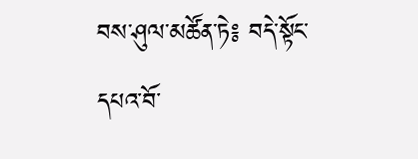བས་ཤུལ་མཚོན་ཏེ༔ བདེ་སྟོང་དཔའ་བོ་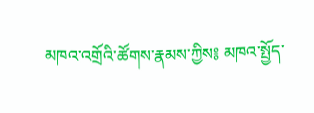མཁའ་འགྲོའི་ཚོགས་རྣམས་ཀྱིས༔ མཁའ་སྤྱོད་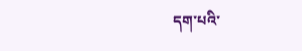དག་པའི་